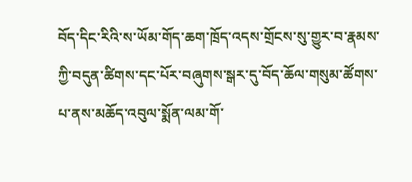བོད་དིང་རིའི་ས་ཡོམ་གོད་ཆག་ཁྲོད་འདས་གྲོངས་སུ་གྱུར་བ་རྣམས་ཀྱི་བདུན་ཚིགས་དང་པོར་བཞུགས་སྒར་དུ་བོད་ཆོལ་གསུམ་ཚོགས་པ་ནས་མཆོད་འབུལ་སྨོན་ལམ་གོ་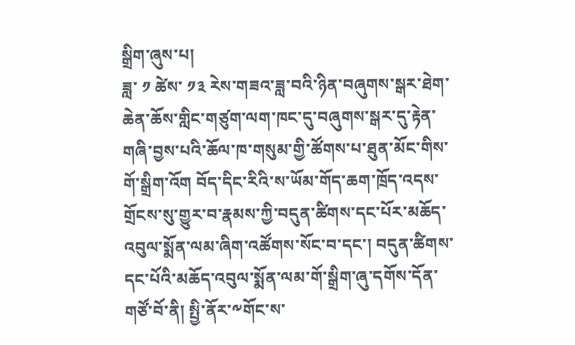སྒྲིག་ཞུས་པ།
ཟླ་ ༡ ཚེས་ ༡༣ རེས་གཟའ་ཟླ་བའི་ཉིན་བཞུགས་སྒར་ཐེག་ཆེན་ཆོས་གླིང་གཙུག་ལག་ཁང་དུ་བཞུགས་སྒར་དུ་རྟེན་གཞི་བྱས་པའི་ཆོལ་ཁ་གསུམ་གྱི་ཚོགས་པ་ཐུན་མོང་གིས་གོ་སྒྲིག་འོག བོད་དིང་རིའི་ས་ཡོམ་གོད་ཆག་ཁྲོད་འདས་གྲོངས་སུ་གྱུར་བ་རྣམས་ཀྱི་བདུན་ཚིགས་དང་པོར་མཆོད་འབུལ་སྨོན་ལམ་ཞིག་འཚོགས་སོང་བ་དང་། བདུན་ཚིགས་དང་པོའི་མཆོད་འབུལ་སྨོན་ལམ་གོ་སྒྲིག་ཞུ་དགོས་དོན་གཙོ་བོ་ནི། སྤྱི་ནོར་༸གོང་ས་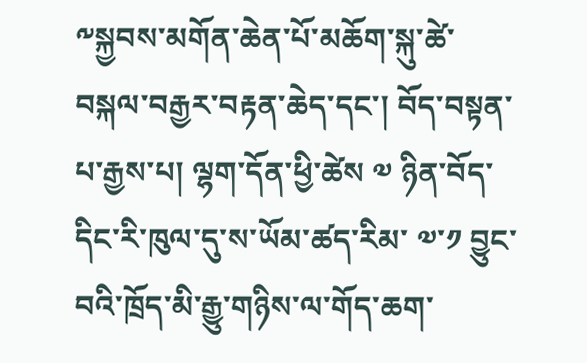༸སྐྱབས་མགོན་ཆེན་པོ་མཆོག་སྐུ་ཚེ་བསྐལ་བརྒྱར་བརྟན་ཆེད་དང་། བོད་བསྟན་པ་རྒྱས་པ། ལྷག་དོན་ཕྱི་ཚེས ༧ ཉིན་བོད་དིང་རི་ཁུལ་དུ་ས་ཡོམ་ཚད་རིམ་ ༧་༡ བྱུང་བའི་ཁྲོད་མི་རྒྱུ་གཉིས་ལ་གོད་ཆག་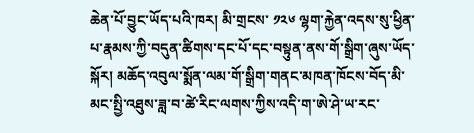ཆེན་པོ་བྱུང་ཡོད་པའི་ཁར། མི་གྲངས་ ༡༢༦ ལྷག་རྐྱེན་འདས་སུ་ཕྱིན་པ་རྣམས་ཀྱི་བདུན་ཚིགས་དང་པོ་དང་བསྟུན་ནས་གོ་སྒྲིག་ཞུས་ཡོད་སྐོར། མཆོད་འབུལ་སྨོན་ལམ་གོ་སྒྲིག་གནང་མཁན་ཁོངས་བོད་མི་མང་སྤྱི་འཐུས་ཟླ་བ་ཚེ་རིང་ལགས་ཀྱིས་འདི་ག་ཨེ་ཤེ་ཡ་རང་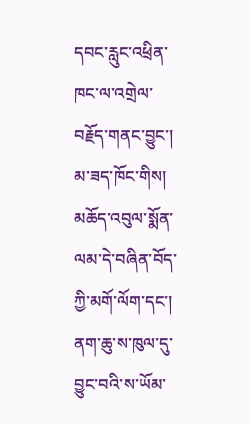དབང་རླུང་འཕྲིན་ཁང་ལ་འགྲེལ་བརྗོད་གནང་བྱུང་། མ་ཟད་ཁོང་གིས། མཆོད་འབུལ་སྨོན་ལམ་དེ་བཞིན་བོད་ཀྱི་མགོ་ལོག་དང་། ནག་ཆུ་ས་ཁུལ་དུ་བྱུང་བའི་ས་ཡོམ་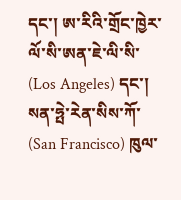དང་། ཨ་རིའི་གྲོང་ཁྱེར་ལོ་སི་ཨན་ཇེ་ལི་སི་ (Los Angeles) དང་། སན་ཧྤེ་རེན་སིས་ཀོ་ (San Francisco) ཁུལ་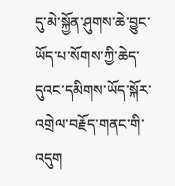དུ་མེ་སྐྱོན་ཤུགས་ཆེ་བྱུང་ཡོད་པ་སོགས་ཀྱི་ཆེད་དུའང་དམིགས་ཡོད་སྐོར་འགྲེལ་བརྗོད་གནང་གི་འདུག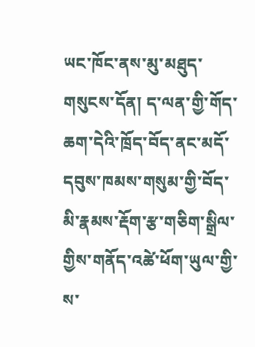ཡང་ཁོང་ནས་མུ་མཐུད་གསུངས་དོན། ད་ལན་གྱི་གོད་ཆག་དེའི་ཁྲོད་བོད་ནང་མདོ་དབུས་ཁམས་གསུམ་གྱི་བོད་མི་རྣམས་རྡོག་རྩ་གཅིག་སྒྲིལ་གྱིས་གནོད་འཚེ་ཕོག་ཡུལ་གྱི་ས་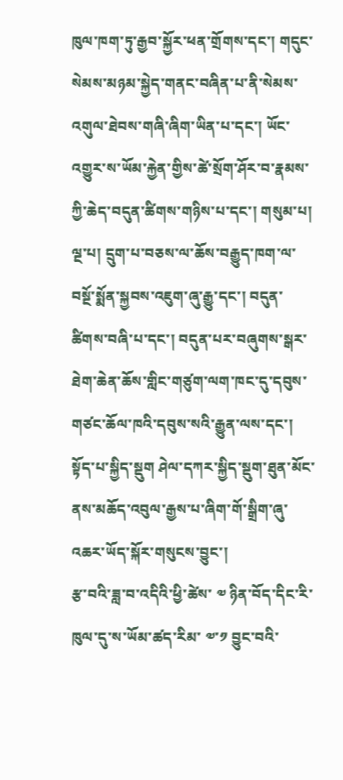ཁུལ་ཁག་ཏུ་རྒྱབ་སྐྱོར་ཕན་གྲོགས་དང་། གདུང་སེམས་མཉམ་སྐྱེད་གནང་བཞིན་པ་ནི་སེམས་འགུལ་ཐེབས་གཞི་ཞིག་ཡིན་པ་དང་། ཡོང་འགྱུར་ས་ཡོམ་རྐྱེན་གྱིས་ཚེ་སྲོག་ཤོར་བ་རྣམས་ཀྱི་ཆེད་བདུན་ཚིགས་གཉིས་པ་དང་། གསུམ་པ། ལྔ་པ། དྲུག་པ་བཅས་ལ་ཆོས་བརྒྱུད་ཁག་ལ་བསྔོ་སྨོན་སྐྱབས་འཇུག་ཞུ་རྒྱུ་དང་། བདུན་ཚིགས་བཞི་པ་དང་། བདུན་པར་བཞུགས་སྒར་ཐེག་ཆེན་ཆོས་གླིང་གཙུག་ལག་ཁང་དུ་དབུས་གཙང་ཆོལ་ཁའི་དབུས་སའི་རྒྱུན་ལས་དང་། སྟོད་པ་སྐྱིད་སྡུག ཤེལ་དཀར་སྐྱིད་སྡུག་ཐུན་མོང་ནས་མཆོད་འབུལ་རྒྱས་པ་ཞིག་གོ་སྒྲིག་ཞུ་འཆར་ཡོད་སྐོར་གསུངས་བྱུང་།
རྩ་བའི་ཟླ་བ་འདིའི་ཕྱི་ཚེས་ ༧ ཉིན་བོད་དིང་རི་ཁུལ་དུ་ས་ཡོམ་ཚད་རིམ་ ༧་༡ བྱུང་བའི་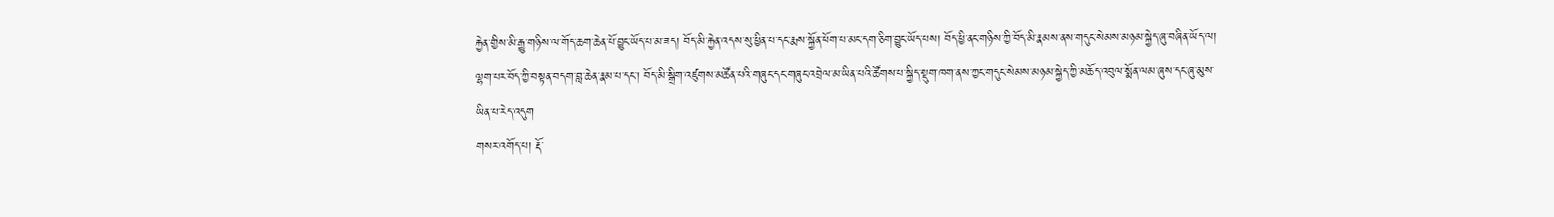རྐྱེན་གྱིས་མི་རྒྱུ་གཉིས་ལ་གོད་ཆག་ཆེན་པོ་བྱུང་ཡོད་པ་མ་ཟད། བོད་མི་རྐྱེན་འདས་སུ་ཕྱིན་པ་དང་རྨས་སྐྱོན་ཕོག་པ་མང་དག་ཅིག་བྱུང་ཡོད་པས། བོད་ཕྱི་ནང་གཉིས་ཀྱི་བོད་མི་རྣམས་ནས་གདུང་སེམས་མཉམ་སྐྱེད་ཞུ་བཞིན་ཡོད་ལ། ལྷག་པར་བོད་ཀྱི་བསྟན་བདག་བླ་ཆེན་རྣམ་པ་དང་། བོད་མི་སྒྲིག་འཛུགས་མཚོན་པའི་གཞུང་དང་གཞུང་འབྲེལ་མ་ཡིན་པའི་ཚོགས་པ་སྐྱིད་སྡུག་ཁག་ནས་ཀྱང་གདུང་སེམས་མཉམ་སྐྱེད་ཀྱི་མཆོད་འབུལ་སྨོན་ལམ་ཞུས་དང་ཞུ་མུས་ཡིན་པ་རེད་འདུག
གསར་འགོད་པ། རྡོ་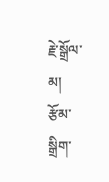རྗེ་སྒྲོལ་མ།
རྩོམ་སྒྲིག་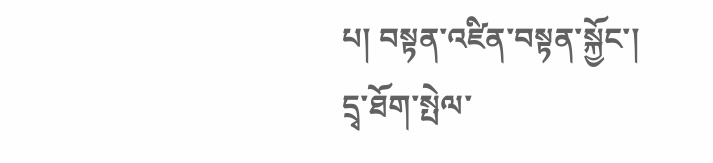པ། བསྟན་འཛིན་བསྟན་སྐྱོང་།
དྲྭ་ཐོག་སྤེལ་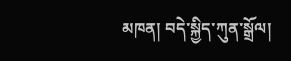མཁན། བདེ་སྐྱིད་ཀུན་སྒྲོལ།